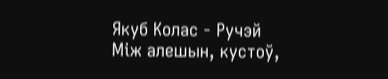Якуб Колас - Ручэй
Між алешын, кустоў,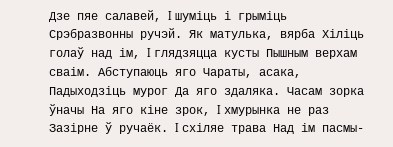Дзе пяе салавей, I шуміць і грыміць Срэбразвонны ручэй. Як матулька, вярба Хіліць голаў над ім, I глядзяцца кусты Пышным верхам сваім. Абступаюць яго Чараты, асака, Падыходзіць мурог Да яго здаляка. Часам зорка ўначы На яго кіне зрок, I хмурынка не раз Зазірне ў ручаёк. I схіляе трава Над ім пасмы-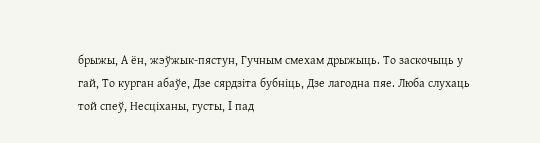брыжы, А ён, жэўжык-пястун, Гучным смехам дрыжыць. То заскочыць у гай, То курган абаўе, Дзе сярдзіта бубніць, Дзе лагодна пяе. Люба слухаць той спеў, Несціханы, густы, I пад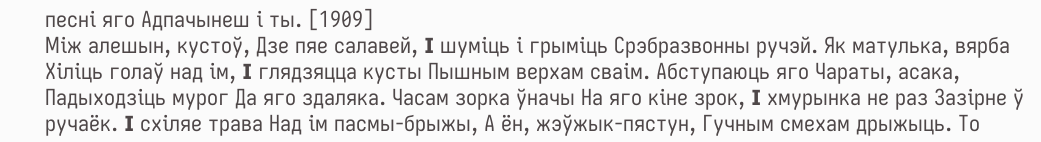песні яго Адпачынеш і ты. [1909]
Між алешын, кустоў, Дзе пяе салавей, I шуміць і грыміць Срэбразвонны ручэй. Як матулька, вярба Хіліць голаў над ім, I глядзяцца кусты Пышным верхам сваім. Абступаюць яго Чараты, асака, Падыходзіць мурог Да яго здаляка. Часам зорка ўначы На яго кіне зрок, I хмурынка не раз Зазірне ў ручаёк. I схіляе трава Над ім пасмы-брыжы, А ён, жэўжык-пястун, Гучным смехам дрыжыць. То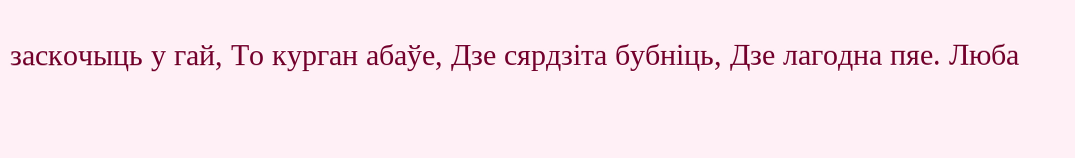заскочыць у гай, То курган абаўе, Дзе сярдзіта бубніць, Дзе лагодна пяе. Люба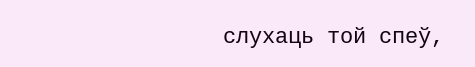слухаць той спеў,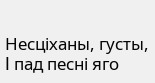Несціханы, густы, I пад песні яго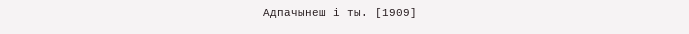Адпачынеш і ты. [1909]